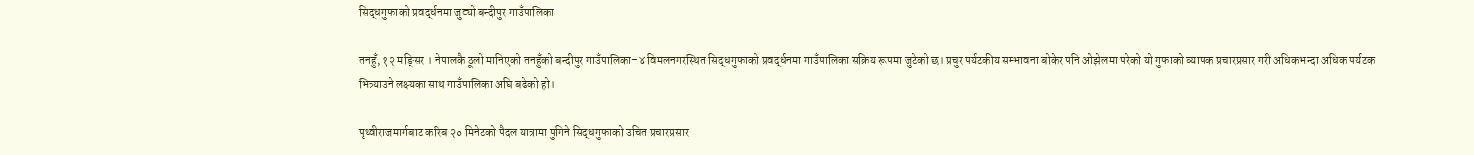सिद्धगुफाको प्रवर्द्धनमा जुट्यो बन्दीपुर गाउँपालिका

तनहुँ, १२ मङ्सिर । नेपालकै ठूलो मानिएको तनहुँको बन्दीपुर गाउँपालिका–४ विमलनगरस्थित सिद्धगुफाको प्रवर्द्धनमा गाउँपालिका सक्रिय रूपमा जुटेको छ। प्रचुर पर्यटकीय सम्भावना बोकेर पनि ओझेलमा परेको यो गुफाको व्यापक प्रचारप्रसार गरी अधिकभन्दा अधिक पर्यटक भित्र्याउने लक्ष्यका साथ गाउँपालिका अघि बढेको हो।

पृथ्वीराजमार्गबाट करिब २० मिनेटको पैदल यात्रामा पुगिने सिद्धगुफाको उचित प्रचारप्रसार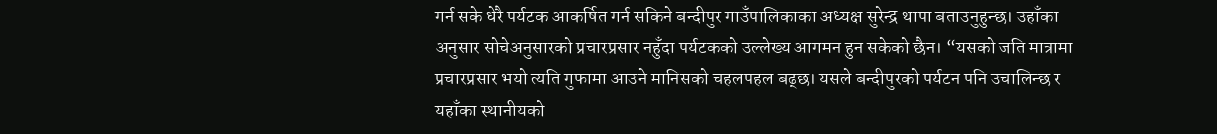गर्न सके धेरै पर्यटक आकर्षित गर्न सकिने बन्दीपुर गाउँपालिकाका अध्यक्ष सुरेन्द्र थापा बताउनुहुन्छ। उहाँका अनुसार सोचेअनुसारको प्रचारप्रसार नहुँदा पर्यटकको उल्लेख्य आगमन हुन सकेको छैन। “यसको जति मात्रामा प्रचारप्रसार भयो त्यति गुफामा आउने मानिसको चहलपहल बढ्छ। यसले बन्दीपुरको पर्यटन पनि उचालिन्छ र यहाँका स्थानीयको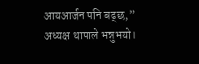आयआर्जन पनि बढ्छ,” अध्यक्ष थापाले भन्नुभयो।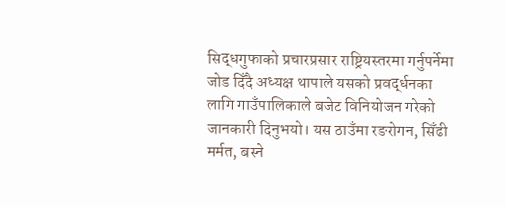सिद्धगुफाको प्रचारप्रसार राष्ट्रियस्तरमा गर्नुपर्नेमा जोड दिँदै अध्यक्ष थापाले यसको प्रवर्द्धनका लागि गाउँपालिकाले बजेट विनियोजन गरेको जानकारी दिनुभयो। यस ठाउँमा रङरोगन, सिँढी मर्मत, बस्ने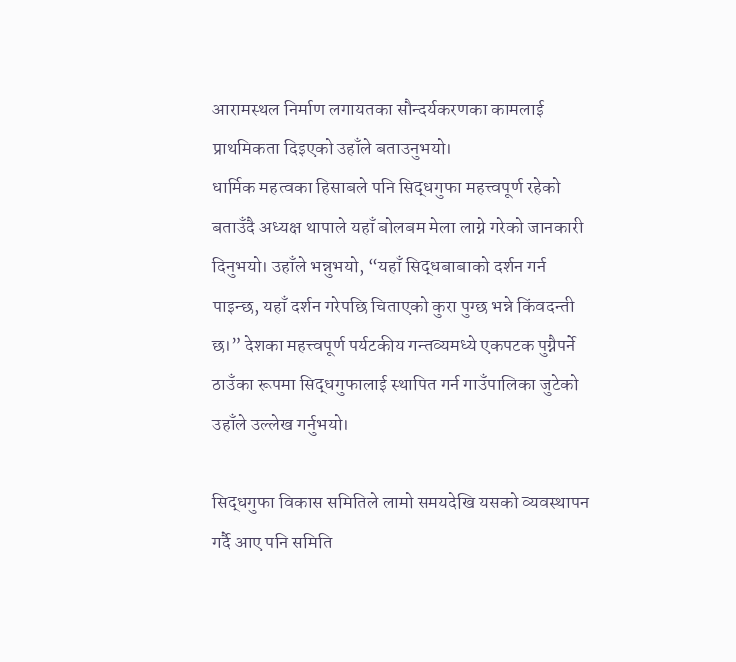आरामस्थल निर्माण लगायतका सौन्दर्यकरणका कामलाई प्राथमिकता दिइएको उहाँले बताउनुभयो।
धार्मिक महत्वका हिसाबले पनि सिद्धगुफा महत्त्वपूर्ण रहेको बताउँदै अध्यक्ष थापाले यहाँ बोलबम मेला लाग्ने गरेको जानकारी दिनुभयो। उहाँले भन्नुभयो, “यहाँ सिद्धबाबाको दर्शन गर्न पाइन्छ, यहाँ दर्शन गरेपछि चिताएको कुरा पुग्छ भन्ने किंवदन्ती छ।” देशका महत्त्वपूर्ण पर्यटकीय गन्तव्यमध्ये एकपटक पुग्नैपर्ने ठाउँका रूपमा सिद्धगुफालाई स्थापित गर्न गाउँपालिका जुटेको उहाँले उल्लेख गर्नुभयो।

सिद्धगुफा विकास समितिले लामो समयदेखि यसको व्यवस्थापन गर्दै आए पनि समिति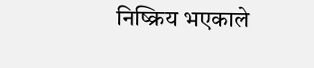निष्क्रिय भएकाले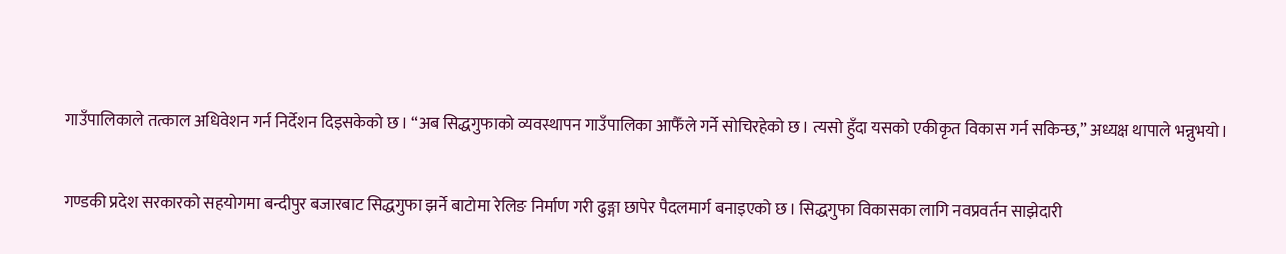गाउँपालिकाले तत्काल अधिवेशन गर्न निर्देशन दिइसकेको छ। “अब सिद्धगुफाको व्यवस्थापन गाउँपालिका आफैँले गर्ने सोचिरहेको छ। त्यसो हुँदा यसको एकीकृत विकास गर्न सकिन्छ,” अध्यक्ष थापाले भन्नुभयो।

गण्डकी प्रदेश सरकारको सहयोगमा बन्दीपुर बजारबाट सिद्धगुफा झर्ने बाटोमा रेलिङ निर्माण गरी ढुङ्गा छापेर पैदलमार्ग बनाइएको छ। सिद्धगुफा विकासका लागि नवप्रवर्तन साझेदारी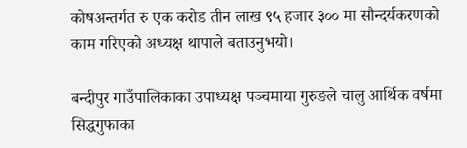कोषअन्तर्गत रु एक करोड तीन लाख ९५ हजार ३०० मा सौन्दर्यकरणको काम गरिएको अध्यक्ष थापाले बताउनुभयो।

बन्दीपुर गाउँपालिकाका उपाध्यक्ष पञ्चमाया गुरुङले चालु आर्थिक वर्षमा सिद्धगुफाका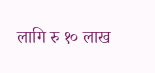लागि रु १० लाख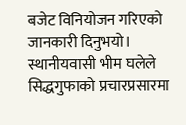बजेट विनियोजन गरिएको जानकारी दिनुभयो। स्थानीयवासी भीम घलेले सिद्धगुफाको प्रचारप्रसारमा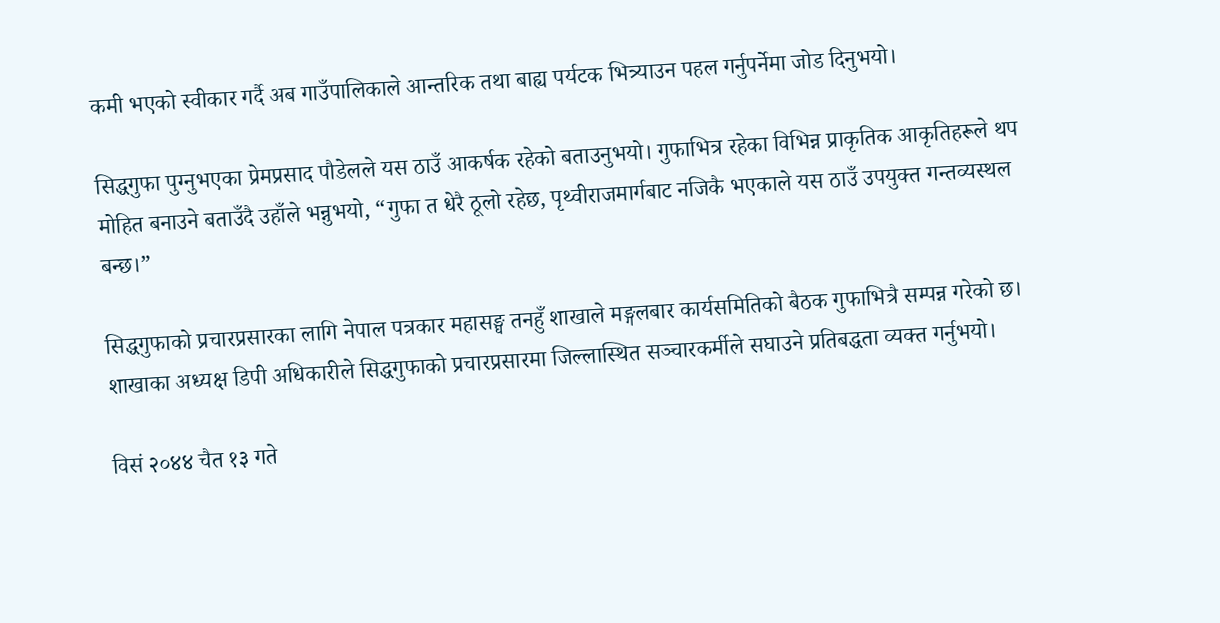कमी भएको स्वीकार गर्दै अब गाउँपालिकाले आन्तरिक तथा बाह्य पर्यटक भित्र्याउन पहल गर्नुपर्नेमा जोड दिनुभयो।

सिद्धगुफा पुग्नुभएका प्रेमप्रसाद पौडेलले यस ठाउँ आकर्षक रहेको बताउनुभयो। गुफाभित्र रहेका विभिन्न प्राकृतिक आकृतिहरूले थप मोहित बनाउने बताउँदै उहाँले भन्नुभयो, “गुफा त धेरै ठूलो रहेछ, पृथ्वीराजमार्गबाट नजिकै भएकाले यस ठाउँ उपयुक्त गन्तव्यस्थल बन्छ।”

सिद्धगुफाको प्रचारप्रसारका लागि नेपाल पत्रकार महासङ्घ तनहुँ शाखाले मङ्गलबार कार्यसमितिको बैठक गुफाभित्रै सम्पन्न गरेको छ। शाखाका अध्यक्ष डिपी अधिकारीले सिद्धगुफाको प्रचारप्रसारमा जिल्लास्थित सञ्चारकर्मीले सघाउने प्रतिबद्धता व्यक्त गर्नुभयो।

विसं २०४४ चैत १३ गते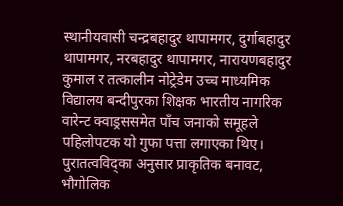स्थानीयवासी चन्द्रबहादुर थापामगर, दुर्गाबहादुर थापामगर, नरबहादुर थापामगर, नारायणबहादुर कुमाल र तत्कालीन नोट्रेडेम उच्च माध्यमिक विद्यालय बन्दीपुरका शिक्षक भारतीय नागरिक वारेन्ट क्वाड्रससमेत पाँच जनाको समूहले पहिलोपटक यो गुफा पत्ता लगाएका थिए।
पुरातत्वविद्का अनुसार प्राकृतिक बनावट, भौगोलिक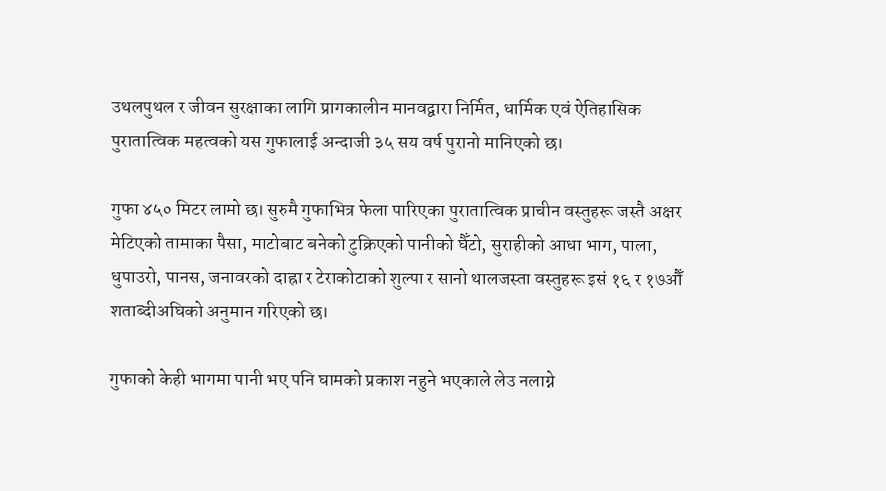उथलपुथल र जीवन सुरक्षाका लागि प्रागकालीन मानवद्वारा निर्मित, धार्मिक एवं ऐतिहासिक पुरातात्विक महत्वको यस गुफालाई अन्दाजी ३५ सय वर्ष पुरानो मानिएको छ।

गुफा ४५० मिटर लामो छ। सुरुमै गुफाभित्र फेला पारिएका पुरातात्विक प्राचीन वस्तुहरू जस्तै अक्षर मेटिएको तामाका पैसा, माटोबाट बनेको टुक्रिएको पानीको घैँटो, सुराहीको आधा भाग, पाला, धुपाउरो, पानस, जनावरको दाह्रा र टेराकोटाको शुल्पा र सानो थालजस्ता वस्तुहरू इसं १६ र १७औँ शताब्दीअघिको अनुमान गरिएको छ।

गुफाको केही भागमा पानी भए पनि घामको प्रकाश नहुने भएकाले लेउ नलाग्ने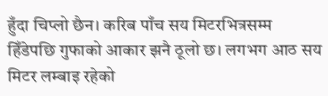हुँदा चिप्लो छैन। करिब पाँच सय मिटरभित्रसम्म हिँडेपछि गुफाको आकार झनै ठूलो छ। लगभग आठ सय मिटर लम्बाइ रहेको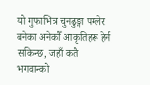यो गुफाभित्र चुनढुङ्गा पग्लेर बनेका अनेकौँ आकृतिहरू हेर्न सकिन्छ, जहाँ कतै भगवान्को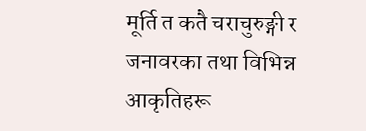मूर्ति त कतै चराचुरुङ्गी र जनावरका तथा विभिन्न आकृतिहरू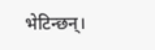भेटिन्छन्।